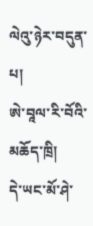ལེའུ་ཉེར་བདུན་པ།
ཨེ་བཱལ་རི་བོའི་མཆོད་ཁྲི།
དེ་ཡང་མོ་ཤེ་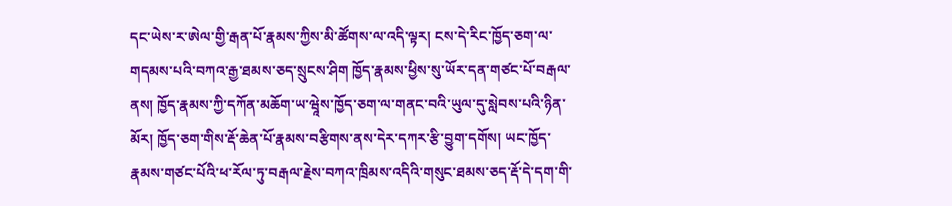དང་ཡེས་ར་ཨེལ་གྱི་རྒན་པོ་རྣམས་ཀྱིས་མི་ཚོགས་ལ་འདི་ལྟར། ངས་དེ་རིང་ཁྱོད་ཅག་ལ་གདམས་པའི་བཀའ་རྒྱ་ཐམས་ཅད་སྲུངས་ཤིག ཁྱོད་རྣམས་ཕྱིས་སུ་ཡོར་དན་གཙང་པོ་བརྒལ་ནས། ཁྱོད་རྣམས་ཀྱི་དཀོན་མཆོག་ཡ་ཝཱེས་ཁྱོད་ཅག་ལ་གནང་བའི་ཡུལ་དུ་སླེབས་པའི་ཉིན་མོར། ཁྱོད་ཅག་གིས་རྡོ་ཆེན་པོ་རྣམས་བརྩིགས་ནས་དེར་དཀར་རྩི་བྱུག་དགོས། ཡང་ཁྱོད་རྣམས་གཙང་པོའི་ཕ་རོལ་ཏུ་བརྒལ་རྗེས་བཀའ་ཁྲིམས་འདིའི་གསུང་ཐམས་ཅད་རྡོ་དེ་དག་གི་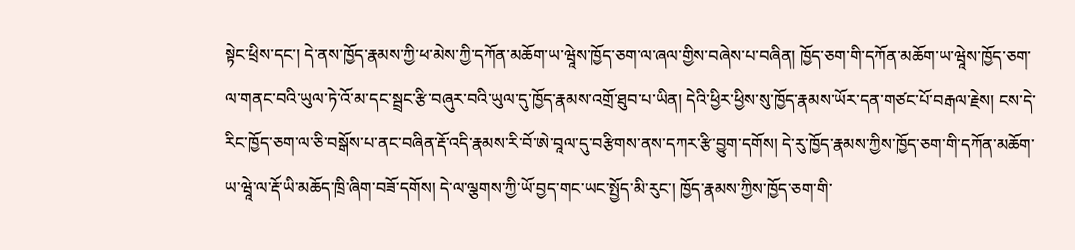སྟེང་ཕྲིས་དང་། དེ་ནས་ཁྱོད་རྣམས་ཀྱི་ཕ་མེས་ཀྱི་དཀོན་མཆོག་ཡ་ཝཱེས་ཁྱོད་ཅག་ལ་ཞལ་གྱིས་བཞེས་པ་བཞིན། ཁྱོད་ཅག་གི་དཀོན་མཆོག་ཡ་ཝཱེས་ཁྱོད་ཅག་ལ་གནང་བའི་ཡུལ་ཏེ་འོ་མ་དང་སྦྲང་རྩི་བཞུར་བའི་ཡུལ་དུ་ཁྱོད་རྣམས་འགྲོ་ཐུབ་པ་ཡིན། དེའི་ཕྱིར་ཕྱིས་སུ་ཁྱོད་རྣམས་ཡོར་དན་གཙང་པོ་བརྒལ་རྗེས། ངས་དེ་རིང་ཁྱོད་ཅག་ལ་ཅི་བསྒོས་པ་ནང་བཞིན་རྡོ་འདི་རྣམས་རི་བོ་ཨེ་བཱལ་དུ་བརྩིགས་ནས་དཀར་རྩི་བྱུག་དགོས། དེ་རུ་ཁྱོད་རྣམས་ཀྱིས་ཁྱོད་ཅག་གི་དཀོན་མཆོག་ཡ་ཝཱེ་ལ་རྡོ་ཡི་མཆོད་ཁྲི་ཞིག་བཟོ་དགོས། དེ་ལ་ལྕགས་ཀྱི་ཡོ་བྱད་གང་ཡང་སྤྱོད་མི་རུང་། ཁྱོད་རྣམས་ཀྱིས་ཁྱོད་ཅག་གི་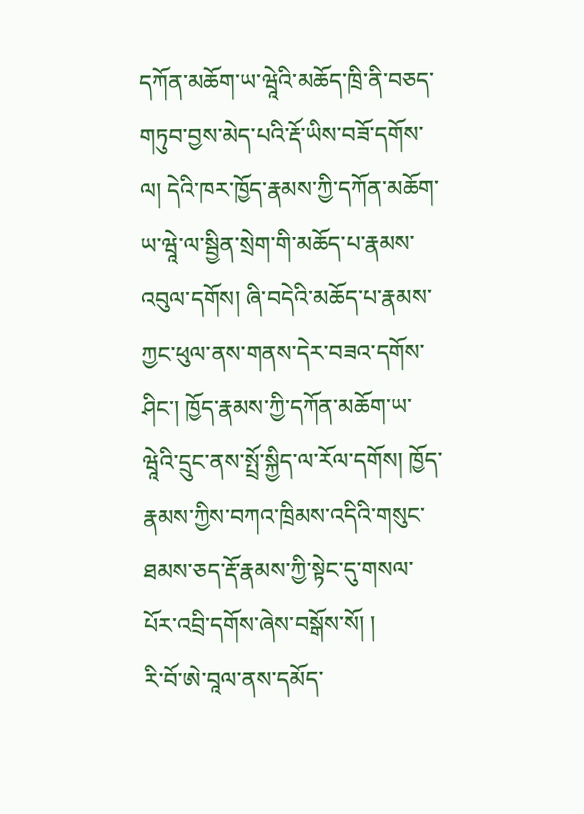དཀོན་མཆོག་ཡ་ཝཱེའི་མཆོད་ཁྲི་ནི་བཅད་གཏུབ་བྱས་མེད་པའི་རྡོ་ཡིས་བཟོ་དགོས་ལ། དེའི་ཁར་ཁྱོད་རྣམས་ཀྱི་དཀོན་མཆོག་ཡ་ཝཱེ་ལ་སྦྱིན་སྲེག་གི་མཆོད་པ་རྣམས་འབུལ་དགོས། ཞི་བདེའི་མཆོད་པ་རྣམས་ཀྱང་ཕུལ་ནས་གནས་དེར་བཟའ་དགོས་ཤིང་། ཁྱོད་རྣམས་ཀྱི་དཀོན་མཆོག་ཡ་ཝཱེའི་དྲུང་ནས་སྤྲོ་སྐྱིད་ལ་རོལ་དགོས། ཁྱོད་རྣམས་ཀྱིས་བཀའ་ཁྲིམས་འདིའི་གསུང་ཐམས་ཅད་རྡོ་རྣམས་ཀྱི་སྟེང་དུ་གསལ་པོར་འབྲི་དགོས་ཞེས་བསྒོས་སོ། །
རི་བོ་ཨེ་བཱལ་ནས་དམོད་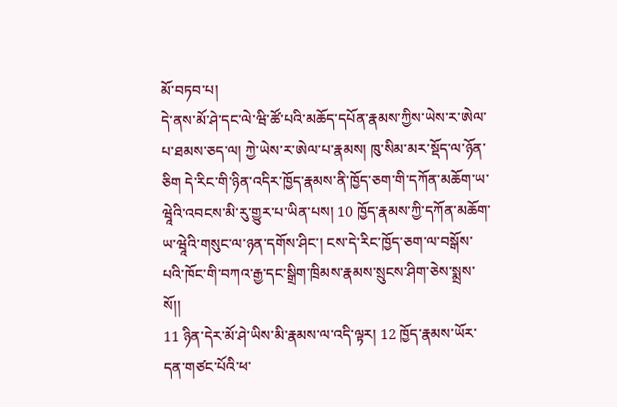མོ་བཏབ་པ།
དེ་ནས་མོ་ཤེ་དང་ལེ་ཝི་ཚོ་པའི་མཆོད་དཔོན་རྣམས་ཀྱིས་ཡེས་ར་ཨེལ་པ་ཐམས་ཅད་ལ། ཀྱེ་ཡེས་ར་ཨེལ་པ་རྣམས། ཁུ་སིམ་མར་སྡོད་ལ་ཉོན་ཅིག དེ་རིང་གི་ཉིན་འདིར་ཁྱོད་རྣམས་ནི་ཁྱོད་ཅག་གི་དཀོན་མཆོག་ཡ་ཝཱེའི་འབངས་མི་རུ་གྱུར་པ་ཡིན་པས། 10 ཁྱོད་རྣམས་ཀྱི་དཀོན་མཆོག་ཡ་ཝཱེའི་གསུང་ལ་ཉན་དགོས་ཤིང་། ངས་དེ་རིང་ཁྱོད་ཅག་ལ་བསྒོས་པའི་ཁོང་གི་བཀའ་རྒྱ་དང་སྒྲིག་ཁྲིམས་རྣམས་སྲུངས་ཤིག་ཅེས་སྨྲས་སོ།།
11 ཉིན་དེར་མོ་ཤེ་ཡིས་མི་རྣམས་ལ་འདི་ལྟར། 12 ཁྱོད་རྣམས་ཡོར་དན་གཙང་པོའི་ཕ་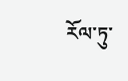རོལ་ཏུ་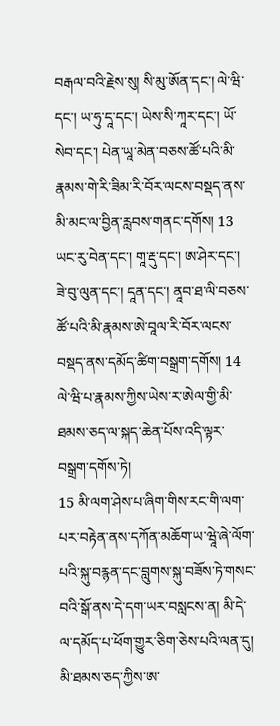བརྒལ་བའི་རྗེས་སུ། སི་མུ་ཨོན་དང་། ལེ་ཝི་དང་། ཡ་ཧུ་དཱ་དང་། ཡེས་སི་ཀཱར་དང་། ཡོ་སེབ་དང་། པེན་ཡཱ་མེན་བཅས་ཚོ་པའི་མི་རྣམས་གེ་རི་ཟིམ་རི་བོར་ལངས་བསྡད་ནས་མི་མང་ལ་བྱིན་རླབས་གནང་དགོས། 13 ཡང་རུ་བེན་དང་། གཱ་རྡུ་དང་། ཨ་ཤེར་དང་། ཟེ་བུ་ལུན་དང་། དཱན་དང་། ནཱབ་ཐ་ལི་བཅས་ཚོ་པའི་མི་རྣམས་ཨེ་བཱལ་རི་བོར་ལངས་བསྡད་ནས་དམོད་ཚིག་བསྒྲག་དགོས། 14 ལེ་ཝི་པ་རྣམས་ཀྱིས་ཡེས་ར་ཨེལ་གྱི་མི་ཐམས་ཅད་ལ་སྐད་ཆེན་པོས་འདི་ལྟར་བསྒྲག་དགོས་ཏེ།
15 མི་ལག་ཤེས་པ་ཞིག་གིས་རང་གི་ལག་པར་བརྟེན་ནས་དཀོན་མཆོག་ཡ་ཝཱེ་ཞེ་ལོག་པའི་སྐུ་བརྙན་དང་བླུགས་སྐུ་བཟོས་ཏེ་གསང་བའི་སྒོ་ནས་དེ་དག་ཡར་བསླངས་ན། མི་དེ་ལ་དམོད་པ་ཕོག་གྱུར་ཅིག་ཅེས་པའི་ལན་དུ། མི་ཐམས་ཅད་ཀྱིས་ཨ་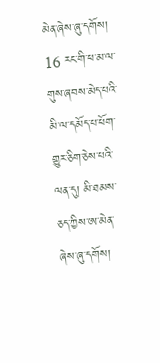མེན་ཞེས་ཞུ་དགོས།
16 རང་གི་ཕ་མ་ལ་གུས་ཞབས་མེད་པའི་མི་ལ་དམོད་པ་ཕོག་གྱུར་ཅིག་ཅེས་པའི་ལན་དུ། མི་ཐམས་ཅད་ཀྱིས་ཨ་མེན་ཞེས་ཞུ་དགོས།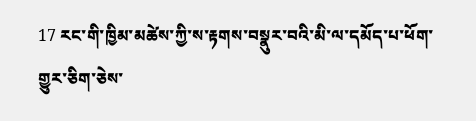17 རང་གི་ཁྱིམ་མཚེས་ཀྱི་ས་རྟགས་བསྣུར་བའི་མི་ལ་དམོད་པ་ཕོག་གྱུར་ཅིག་ཅེས་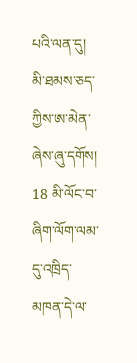པའི་ལན་དུ། མི་ཐམས་ཅད་ཀྱིས་ཨ་མེན་ཞེས་ཞུ་དགོས།
18 མི་ལོང་བ་ཞིག་ལོག་ལམ་དུ་འཁྲིད་མཁན་དེ་ལ་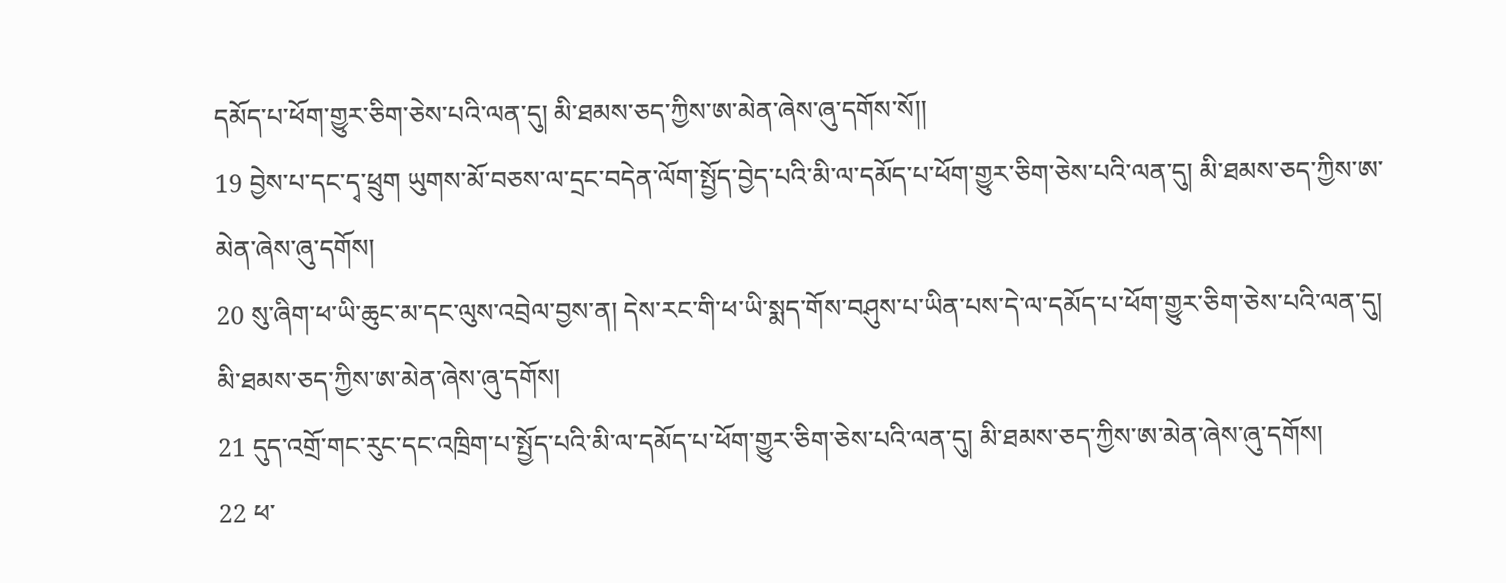དམོད་པ་ཕོག་གྱུར་ཅིག་ཅེས་པའི་ལན་དུ། མི་ཐམས་ཅད་ཀྱིས་ཨ་མེན་ཞེས་ཞུ་དགོས་སོ།།
19 བྱེས་པ་དང་དྭ་ཕྲུག ཡུགས་མོ་བཅས་ལ་དྲང་བདེན་ལོག་སྤྱོད་བྱེད་པའི་མི་ལ་དམོད་པ་ཕོག་གྱུར་ཅིག་ཅེས་པའི་ལན་དུ། མི་ཐམས་ཅད་ཀྱིས་ཨ་མེན་ཞེས་ཞུ་དགོས།
20 སུ་ཞིག་ཕ་ཡི་ཆུང་མ་དང་ལུས་འབྲེལ་བྱས་ན། དེས་རང་གི་ཕ་ཡི་སྨད་གོས་བཤུས་པ་ཡིན་པས་དེ་ལ་དམོད་པ་ཕོག་གྱུར་ཅིག་ཅེས་པའི་ལན་དུ། མི་ཐམས་ཅད་ཀྱིས་ཨ་མེན་ཞེས་ཞུ་དགོས།
21 དུད་འགྲོ་གང་རུང་དང་འཁྲིག་པ་སྤྱོད་པའི་མི་ལ་དམོད་པ་ཕོག་གྱུར་ཅིག་ཅེས་པའི་ལན་དུ། མི་ཐམས་ཅད་ཀྱིས་ཨ་མེན་ཞེས་ཞུ་དགོས།
22 ཕ་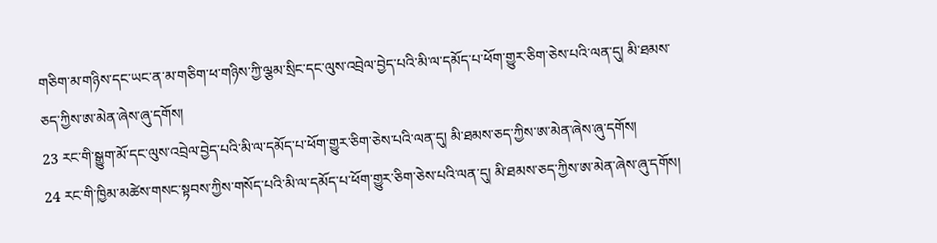གཅིག་མ་གཉིས་དང་ཡང་ན་མ་གཅིག་ཕ་གཉིས་ཀྱི་ལྕམ་སྲིང་དང་ལུས་འབྲེལ་བྱེད་པའི་མི་ལ་དམོད་པ་ཕོག་གྱུར་ཅིག་ཅེས་པའི་ལན་དུ། མི་ཐམས་ཅད་ཀྱིས་ཨ་མེན་ཞེས་ཞུ་དགོས།
23 རང་གི་སྒྱུག་མོ་དང་ལུས་འབྲེལ་བྱེད་པའི་མི་ལ་དམོད་པ་ཕོག་གྱུར་ཅིག་ཅེས་པའི་ལན་དུ། མི་ཐམས་ཅད་ཀྱིས་ཨ་མེན་ཞེས་ཞུ་དགོས།
24 རང་གི་ཁྱིམ་མཚེས་གསང་སྟབས་ཀྱིས་གསོད་པའི་མི་ལ་དམོད་པ་ཕོག་གྱུར་ཅིག་ཅེས་པའི་ལན་དུ། མི་ཐམས་ཅད་ཀྱིས་ཨ་མེན་ཞེས་ཞུ་དགོས།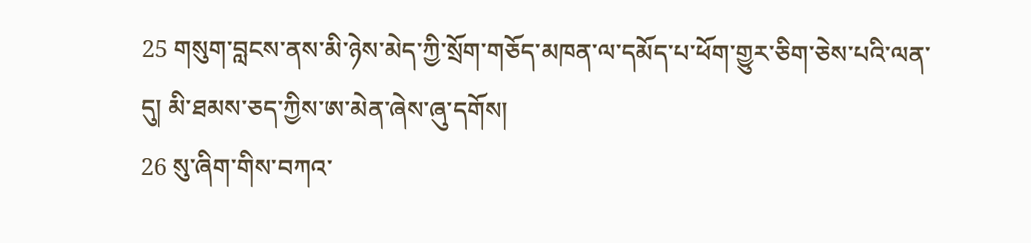25 གསུག་བླངས་ནས་མི་ཉེས་མེད་ཀྱི་སྲོག་གཅོད་མཁན་ལ་དམོད་པ་ཕོག་གྱུར་ཅིག་ཅེས་པའི་ལན་དུ། མི་ཐམས་ཅད་ཀྱིས་ཨ་མེན་ཞེས་ཞུ་དགོས།
26 སུ་ཞིག་གིས་བཀའ་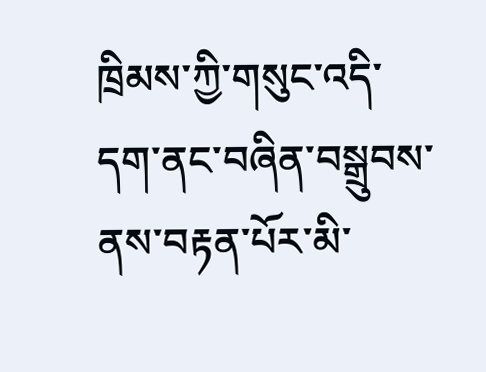ཁྲིམས་ཀྱི་གསུང་འདི་དག་ནང་བཞིན་བསྒྲུབས་ནས་བརྟན་པོར་མི་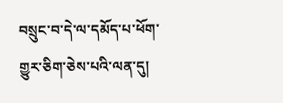བསྲུང་བ་དེ་ལ་དམོད་པ་ཕོག་གྱུར་ཅིག་ཅེས་པའི་ལན་དུ།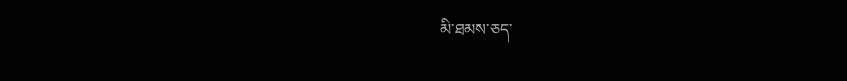མི་ཐམས་ཅད་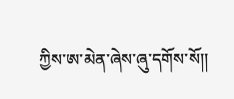ཀྱིས་ཨ་མེན་ཞེས་ཞུ་དགོས་སོ།།